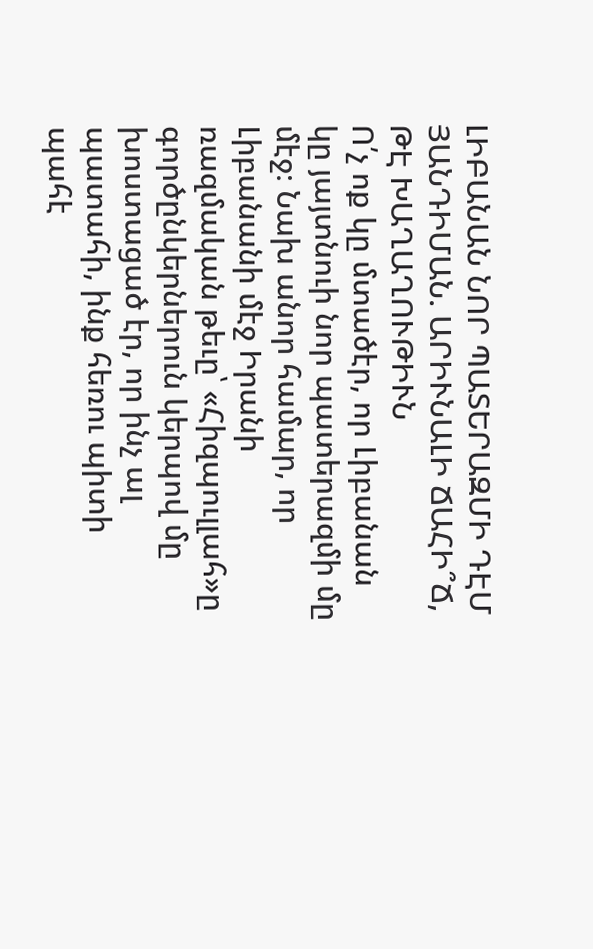ԼԻԲԱՆԱՆ ՆՈՐ ՊԱՏԵՐԱԶՄԻ ԴԷՄ ՅԱՆԴԻՄԱՆ. ԱՐԻՒՆԱԼԻ ՃԱՀԻ՞Ճ, ԹԷ ԽԱՂԱՂՈՒԹԻՒՆ
Ո՛չ ոք կը մտածէր, որ Լիբանան կը յայտնուի նոր պատերազմի մը մէջ։ Նախ անոր համար, որ Լիբանանի մէջ Իրանի ռազմական թեւը՝ «Հիզպուլլահ»ը գործընկերներուն կերպով մը խոստացած էր, որ ինչ ալ պատահի, ինք հեռու պիտի պահէ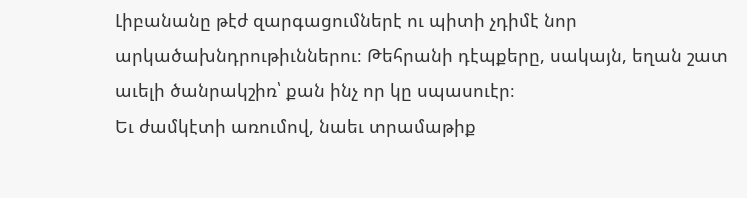Լիբանանը թէժ զարգացումներէ ու պիտի չդիմէ նոր արկածախնդրութիւններու։ Թեհրանի դէպքերը, սակայն, եղան շատ աւելի ծանրակշիռ՝ քան ինչ որ կը սպասուէր։
Եւ ժամկէտի առումով, նաեւ տրամաթիք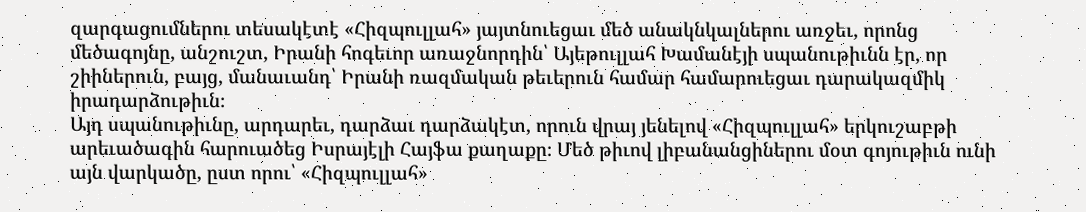զարգացումներու տեսակէտէ «Հիզպուլլահ» յայտնուեցաւ մեծ անակնկալներու առջեւ, որոնց մեծագոյնը, անշուշտ, Իրանի հոգեւոր առաջնորդին՝ Այեթուլլահ Խամանէյի սպանութիւնն էր, որ շիիներուն, բայց, մանաւանդ՝ Իրանի ռազմական թեւերուն համար համարուեցաւ դարակազմիկ իրադարձութիւն։
Այդ սպանութիւնը, արդարեւ, դարձաւ դարձակէտ, որուն վրայ յենելով «Հիզպուլլահ» երկուշաբթի արեւածագին հարուածեց Իսրայէլի Հայֆա քաղաքը։ Մեծ թիւով լիբանանցիներու մօտ գոյութիւն ունի այն վարկածը, ըստ որու՝ «Հիզպուլլահ»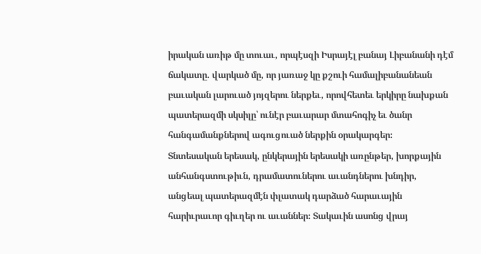իրական առիթ մը տուաւ, որպէսզի Իսրայէլ բանայ Լիբանանի դէմ ճակատը. վարկած մը, որ յառաջ կը քշուի համալիբանանեան բաւական լարուած յոյզերու ներքեւ, որովհետեւ երկիրը նախքան պատերազմի սկսիլը՝ ունէր բաւարար մտահոգիչ եւ ծանր հանգամանքներով ագուցուած ներքին օրակարգեր։
Տնտեսական երեսակ, ընկերային երեսակի առընթեր, խորքային անհանգստութիւն, դրամատուներու աւանդներու խնդիր, անցեալ պատերազմէն փլատակ դարձած հարաւային հարիւրաւոր գիւղեր ու աւաններ։ Տակաւին ասոնց վրայ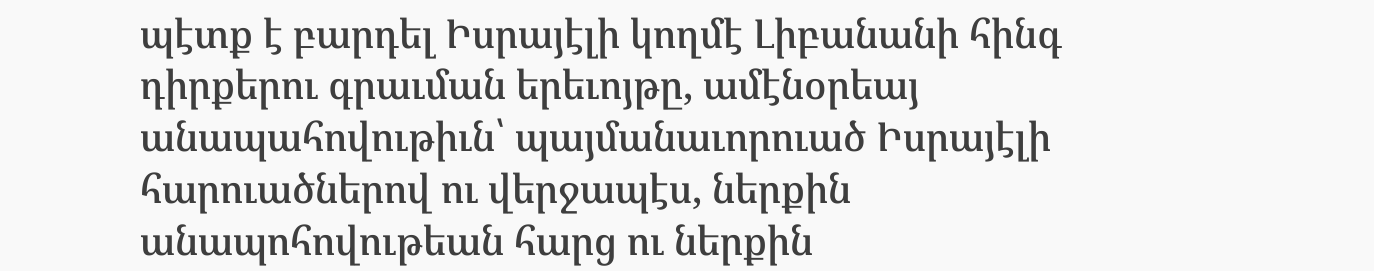պէտք է բարդել Իսրայէլի կողմէ Լիբանանի հինգ դիրքերու գրաւման երեւոյթը, ամէնօրեայ անապահովութիւն՝ պայմանաւորուած Իսրայէլի հարուածներով ու վերջապէս, ներքին անապոհովութեան հարց ու ներքին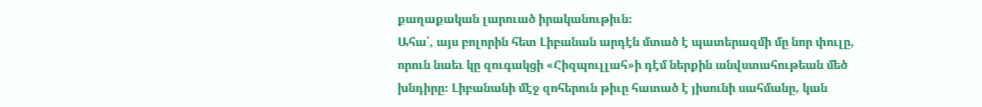քաղաքական լարուած իրականութիւն։
Ահա՛, այս բոլորին հետ Լիբանան արդէն մտած է պատերազմի մը նոր փուլը, որուն նաեւ կը զուգակցի «Հիզպուլլահ»ի դէմ ներքին անվստահութեան մեծ խնդիրը։ Լիբանանի մէջ զոհերուն թիւը հատած է յիսունի սահմանը, կան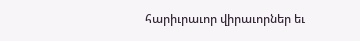հարիւրաւոր վիրաւորներ եւ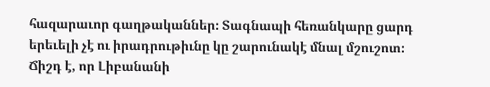հազարաւոր գաղթականներ։ Տագնապի հեռանկարը ցարդ երեւելի չէ ու իրադրութիւնը կը շարունակէ մնալ մշուշոտ։
Ճիշդ է, որ Լիբանանի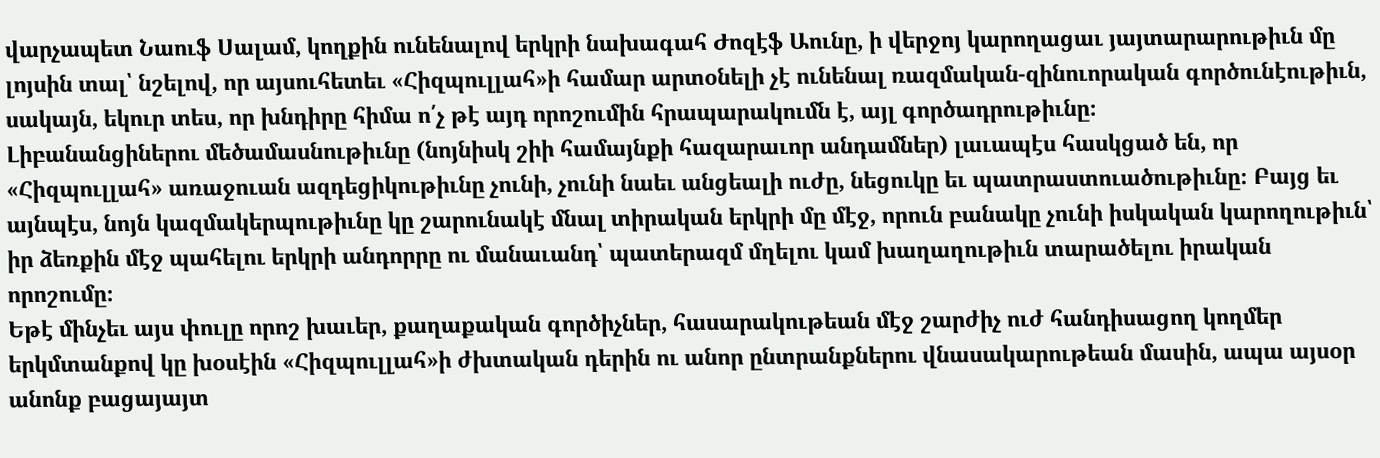վարչապետ Նաուֆ Սալամ, կողքին ունենալով երկրի նախագահ Ժոզէֆ Աունը, ի վերջոյ կարողացաւ յայտարարութիւն մը լոյսին տալ՝ նշելով, որ այսուհետեւ «Հիզպուլլահ»ի համար արտօնելի չէ ունենալ ռազմական-զինուորական գործունէութիւն, սակայն, եկուր տես, որ խնդիրը հիմա ո՛չ թէ այդ որոշումին հրապարակումն է, այլ գործադրութիւնը։
Լիբանանցիներու մեծամասնութիւնը (նոյնիսկ շիի համայնքի հազարաւոր անդամներ) լաւապէս հասկցած են, որ «Հիզպուլլահ» առաջուան ազդեցիկութիւնը չունի, չունի նաեւ անցեալի ուժը, նեցուկը եւ պատրաստուածութիւնը։ Բայց եւ այնպէս, նոյն կազմակերպութիւնը կը շարունակէ մնալ տիրական երկրի մը մէջ, որուն բանակը չունի իսկական կարողութիւն՝ իր ձեռքին մէջ պահելու երկրի անդորրը ու մանաւանդ՝ պատերազմ մղելու կամ խաղաղութիւն տարածելու իրական որոշումը։
Եթէ մինչեւ այս փուլը որոշ խաւեր, քաղաքական գործիչներ, հասարակութեան մէջ շարժիչ ուժ հանդիսացող կողմեր երկմտանքով կը խօսէին «Հիզպուլլահ»ի ժխտական դերին ու անոր ընտրանքներու վնասակարութեան մասին, ապա այսօր անոնք բացայայտ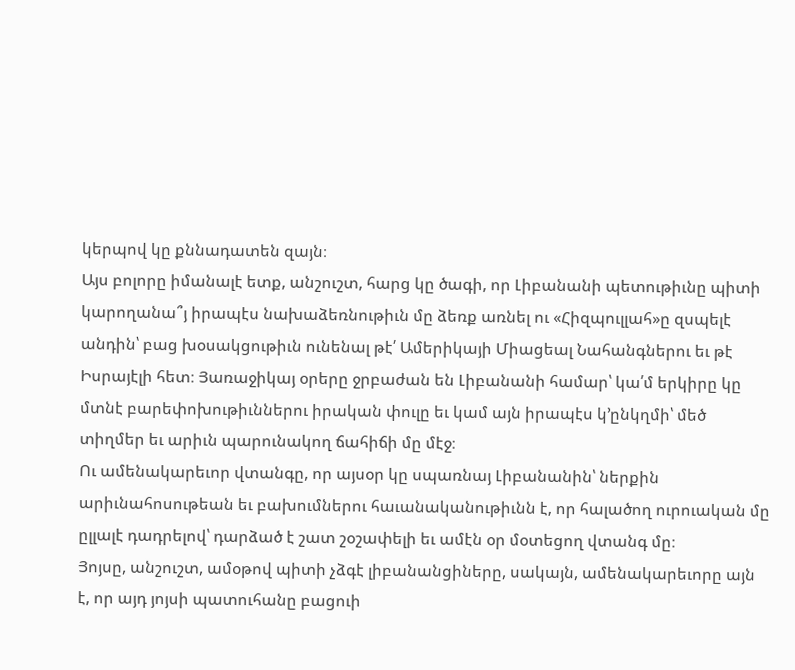կերպով կը քննադատեն զայն։
Այս բոլորը իմանալէ ետք, անշուշտ, հարց կը ծագի, որ Լիբանանի պետութիւնը պիտի կարողանա՞յ իրապէս նախաձեռնութիւն մը ձեռք առնել ու «Հիզպուլլահ»ը զսպելէ անդին՝ բաց խօսակցութիւն ունենալ թէ՛ Ամերիկայի Միացեալ Նահանգներու եւ թէ Իսրայէլի հետ։ Յառաջիկայ օրերը ջրբաժան են Լիբանանի համար՝ կա՛մ երկիրը կը մտնէ բարեփոխութիւններու իրական փուլը եւ կամ այն իրապէս կ՚ընկղմի՝ մեծ տիղմեր եւ արիւն պարունակող ճահիճի մը մէջ։
Ու ամենակարեւոր վտանգը, որ այսօր կը սպառնայ Լիբանանին՝ ներքին արիւնահոսութեան եւ բախումներու հաւանականութիւնն է, որ հալածող ուրուական մը ըլլալէ դադրելով՝ դարձած է շատ շօշափելի եւ ամէն օր մօտեցող վտանգ մը։
Յոյսը, անշուշտ, ամօթով պիտի չձգէ լիբանանցիները, սակայն, ամենակարեւորը այն է, որ այդ յոյսի պատուհանը բացուի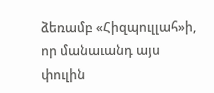ձեռամբ «Հիզպուլլահ»ի, որ մանաւանդ այս փուլին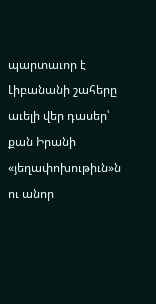պարտաւոր է Լիբանանի շահերը աւելի վեր դասեր՝ քան Իրանի «յեղափոխութիւն»ն ու անոր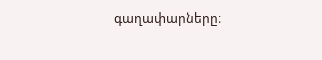գաղափարները։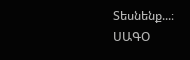Տեսնենք...։
ՍԱԳՕ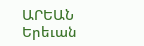ԱՐԵԱՆ
Երեւան